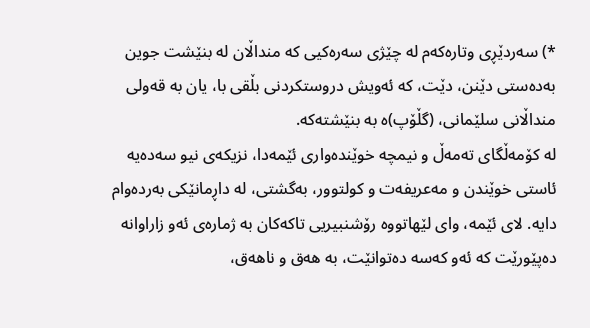*) سەردێڕی وتارەکەم لە چێژی سەرەکیی کە منداڵان لە بنێشت جوین بەدەستی دێنن، دێت، کە ئەویش دروستکردنی بڵقی با، یان بە قەولی منداڵانی سلێمانی، (گڵۆپ)ە بە بنێشتەکە.
لە کۆمەڵگای تەمەڵ و نیمچە خوێندەواری ئێمەدا، نزیکەی نیو سەدەیە ئاستی خوێندن و مەعریفەت و کولتوور، بەگشتی، لە داڕمانێکی بەردەوام دایە. لای ئێمە، وای لێهاتووە رۆشنبیریی تاکەکان بە ژمارەی ئەو زاراوانە دەپێورێت کە ئەو کەسە دەتوانێت، بە هەق و ناهەق،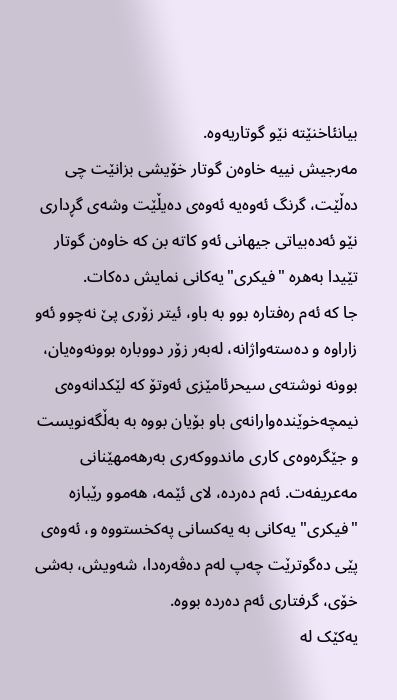بیانئاخنێتە نێو گوتاریەوە.
مەرجیش نییە خاوەن گوتار خۆیشی بزانێت چی دەڵێت، گرنگ ئەوەیە ئەوەی دەیڵێت وشەی گڕداری نێو ئەدەبیاتی جیهانی ئەو کاتە بن کە خاوەن گوتار تێیدا بەهرە "فیکری"یەکانی نمایش دەکات.
جا کە ئەم رەفتارە بوو بە باو، ئیتر زۆری پێ نەچوو ئەو زاراوە و دەستەواژانە، لەبەر زۆر دووبارە بوونەوەیان، بوونە نوشتەی سیحرئامێزی ئەوتۆ کە لێکدانەوەی نیمچەخوێندەوارانەی باو بۆیان بووە بە بەڵگەنویست و جێگرەوەی کاری ماندووکەری بەرهەمهێنانی مەعریفەت. ئەم دەردە، لای ئێمە، هەموو رێبازە "فیکری" یەکانی بە یەکسانی پەکخستووە و، ئەوەی پێی دەگوترێت چەپ لەم دەڤەرەدا، شەویش، بەشی خۆی، گرفتاری ئەم دەردە بووە.
یەکێک لە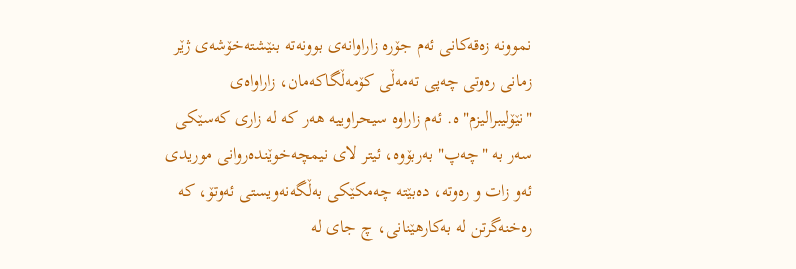نموونە زەقەکانی ئەم جۆرە زاراوانەی بوونەتە بنێشتەخۆشەی ژێر زمانی رەوتی چەپی تەمەڵی کۆمەڵگاکەمان، زاراواەی "نێۆلیبرالیزم"ە. ئەم زاراوە سیحراوییە هەر کە لە زاری کەسێکی سەر بە "چەپ" بەربۆوە، ئیتر لای نیمچەخوێندەروانی موریدی ئەو زات و رەوتە، دەبێتە چەمکێکی بەڵگەنەویستی ئەوتۆ، کە رەخنەگرتن لە بەکارهێنانی، چ جای لە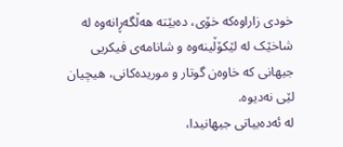خودی زاراوەکە خۆی، دەبێتە هەڵگەڕانەوە لە شاخێک لە لێکۆڵینەوە و شانامەی فیکریی جیهانی کە خاوەن گوتار و موریدەکانی، هیچیان لێی نەدیوە.
لە ئەدەبیاتی جیهانیدا،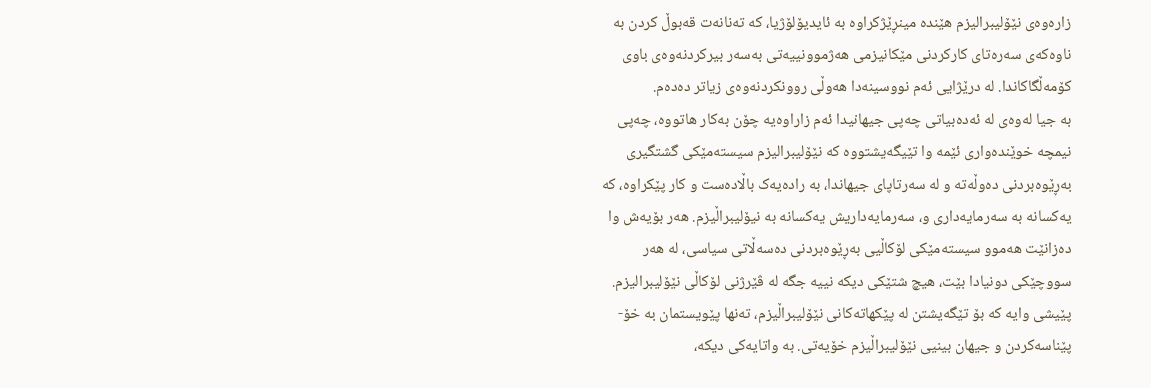زارەوەی نێۆلیبرالیزم هێندە مینڕێژکراوە بە ئایدیۆلۆژیا، کە تەنانەت قەبوڵ کردن بە ناوەکەی سەرەتای کارکردنی مێکانیزمی هەژموونییەتی بەسەر بیرکردنەوەی باوی کۆمەڵگاکاندا. لە درێژایی ئەم نووسینەدا هەوڵی روونکردنەوەی زیاتر دەدەم.
بە جیا لەوەی لە ئەدەبیاتی چەپی جیهانیدا ئەم زاراوەیە چۆن بەکار هاتووە، چەپی نیمچە خوێندەواری ئێمە وا تێیگەیشتووە کە نێۆلیبرالیزم سیستەمێکی گشتگیری بەڕێوەبردنی دەوڵەتە و لە سەرتاپای جیهاندا، بە رادەیەک باڵادەست و کار پێکراوە، کە یەکسانە بە سەرمایەداری و، سەرمایەداریش یەکسانە بە نیۆلیبراڵیزم. هەر بۆیەش وا دەزانێت هەموو سیستەمێکی لۆکاڵیی بەڕێوەبردنی دەسەڵاتی سیاسی، لە هەر سووچێکی دونیادا بێت، هیچ شتێکی دیکە نییە جگە لە ڤێرژنی لۆکاڵی نێۆلیبرالیزم. پێیشی وایە کە بۆ تێگەیشتن لە پێکهاتەکانی نێۆلیبراڵیزم، تەنها پێویستمان بە خۆ-پێناسەکردن و جیهان بینیی نێۆلیبراڵیزم خۆیەتی. بە واتایەکی دیکە،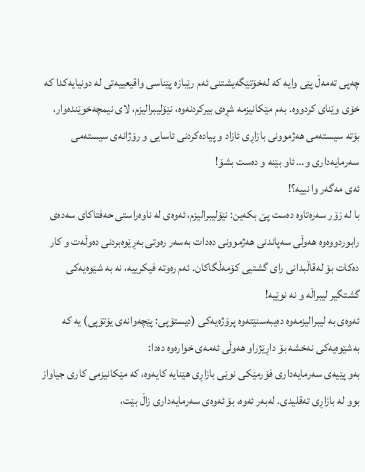چەپی تەمەڵ پێی وایە کە لەخۆتێگەیشتنی ئەم رێبازە پێناسی واقیعییەتی لە دونیایەکدا کە خۆی وێنای کردووە. بەم مێکانیزمە شڕەی بیرکردنەوە، نێۆلیبرالیزم، لای نیمچەخوێندەوار، بۆتە سیستەمی هەژموونی بازاڕی ئازاد و پیادەکردنی ئاسایی و رۆژانەی سیستەمی سەرمایەداری و… ئاو بێنە و دەست بشۆ!
ئەی مەگەر وا نییە؟!
با لە زۆر سەرەتاوە دەست پێ بکەین: نێۆلیبرالیزم، ئەوەی لە ناوەراستی حەفتاکای سەدەی رابوردووەوە هەوڵی سەپاندنی هەژموونی دەدات بەسەر رەوتی بەڕێوەبردنی دەوڵەت و کار دەکات بۆ لەقاڵبدانی رای گشتیی کۆمەڵگاکان. ئەم رەوتە فیکرییە، نە بە شێوەیەکی گشتگیر لیبراڵە و نە نوێیە!
ئەوەی بە لیبرالیزمەوە دەیبەسنێتەوە پرۆژەیەکی (دیستۆپی: پێچەوانەی یۆتۆپی) یە کە بەشێوەیەکی نەخشە بۆ داڕێژراو هەوڵی ئەمەی خوارەوە دەدا:
بەو پێیەی سەرمایەداری فۆرمێکی نوێی بازاڕی هێنایە کایەوە، کە مێکانیزمی کاری جیاواز بوو لە بازاڕی تەقلیدی. لەبەر ئەوە، بۆ ئەوەی سەرمایەداری زاڵ بێت،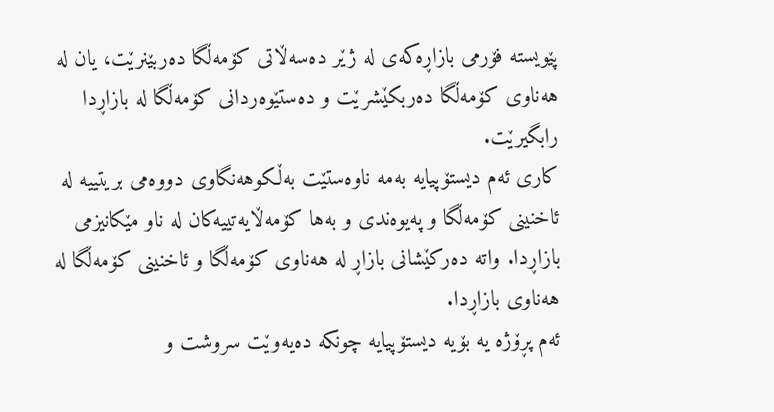پێویستە فۆرمی بازاڕەکەی لە ژێر دەسەڵاتی کۆمەڵگا دەربێنرێت، یان لە هەناوی کۆمەڵگا دەربکێشرێت و دەستێوەردانی کۆمەڵگا لە بازاڕدا رابگیرێت.
کاری ئەم دیستۆپیایە بەمە ناوەستێت بەڵکوهەنگاوی دووەمی بریتییە لە ئاخنینی کۆمەڵگا و پەیوەندی و بەها کۆمەڵایەتییەکان لە ناو مێکانیزمی بازاڕدا. واتە دەرکێشانی بازاڕ لە هەناوی کۆمەڵگا و ئاخنینی کۆمەڵگا لە هەناوی بازاڕدا.
ئەم پڕۆژە یە بۆیە دیستۆپیایە چونکە دەیەوێت سروشت و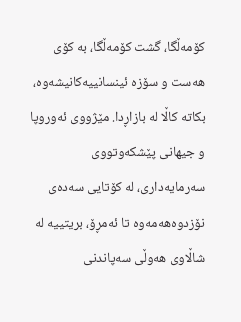کۆمەڵگا، گشت کۆمەڵگا، بە کۆی هەست و سۆزە ئینسانییەکانیشەوە، بکاتە کاڵا لە بازاڕدا. مێژووی ئەوروپا و جیهانی پێشکەوتووی سەرمایەداری، لە کۆتایی سەدەی نۆزدوەهەمەوە تا ئەمڕۆ، بریتییە لە شاڵاوی هەوڵی سەپاندنی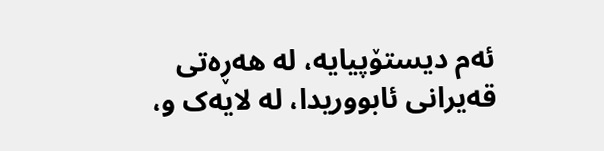ئەم دیستۆپیایە، لە هەڕەتی قەیرانی ئابووریدا، لە لایەک و،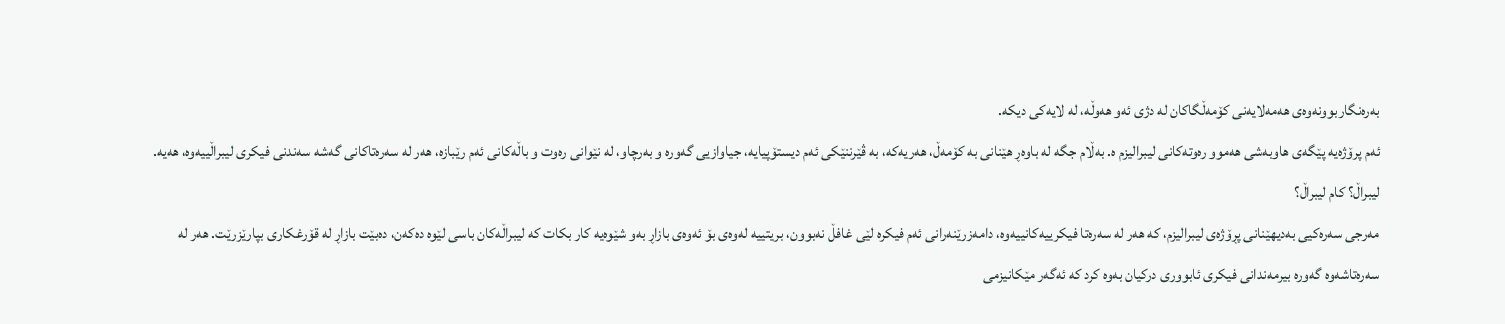بەرەنگاربوونەوەی هەمەلایەنی کۆمەڵگاکان لە دژی ئەو هەوڵە، لە لایەکی دیکە.
ئەم پرۆژەیە پێگەی هاوبەشی هەموو رەوتەکانی لیبرالیزم ە. بەڵام جگە لە باوەڕ هێنانی بە کۆمەڵ، هەریەکە، بە ڤێرننێکی ئەم دیستۆپیایە، جیاوازیی گەورە و بەرچاو، لە نێوانی رەوت و باڵەکانی ئەم رێبازە، هەر لە سەرەتاکانی گەشە سەندنی فیکری لیبراڵییەوە، هەیە.
لیبراڵ؟ کام لیبراڵ؟
مەرجی سەرەکیی بەدیهێنانی پڕۆژەی لیبرالیزم، کە هەر لە سەرەتا فیکرییەکانییەوە، دامەزرێنەرانی ئەم فیکرە لێی غافڵ نەبوون، بریتییە لەوەی بۆ ئەوەی بازاڕ بەو شێوەیە کار بکات کە لیبراڵەکان باسی لێوە دەکەن، دەبێت بازاڕ لە قۆرغکاری بپارێزرێت. هەر لە سەرەتاشەوە گەورە بیرمەندانی فیکری ئابووری درکیان بەوە کرد کە ئەگەر مێکانیزمی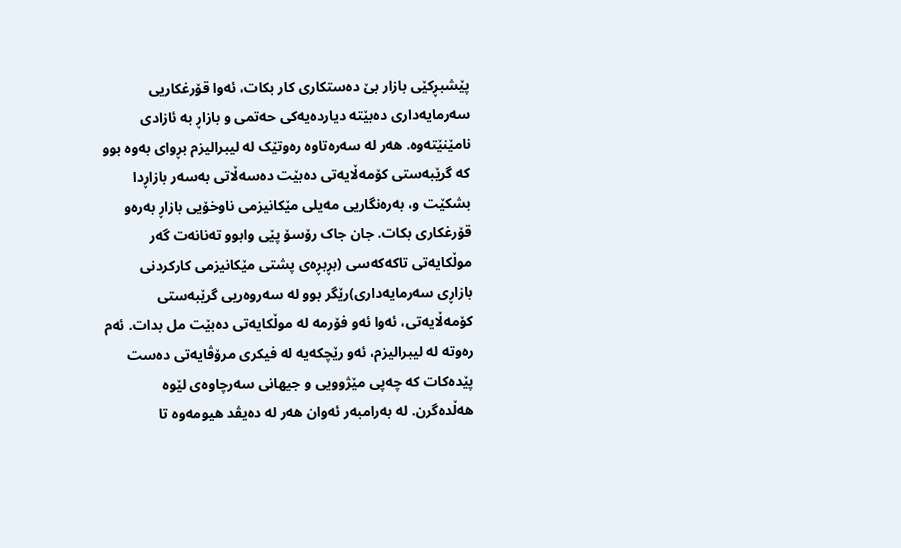پێشبڕکێی بازار بێ دەستکاری کار بکات، ئەوا قۆرغکاریی سەرمایەداری دەبێتە دیاردەیەکی حەتمی و بازاڕ بە ئازادی نامێنێتەوە. هەر لە سەرەتاوە رەوتێک لە لیبرالیزم بڕوای بەوە بوو کە گرێبەستی کۆمەڵایەتی دەبێت دەسەڵاتی بەسەر بازاڕدا بشکێت و، بەرەنگاریی مەیلی مێکانیزمی ناوخۆیی بازاڕ بەرەو قۆرغکاری بکات. جان جاک رۆسۆ پێی وابوو تەنانەت گەر موڵکایەتی تاکەکەسی (بڕبڕەی پشتی مێکانیزمی کارکردنی بازاڕی سەرمایەداری)رێگر بوو لە سەروەریی گرێبەستی کۆمەڵایەتی، ئەوا ئەو فۆرمە لە موڵکایەتی دەبێت مل بدات. ئەم رەوتە لە لیبرالیزم، ئەو رێچکەیە لە فیکری مرۆڤایەتی دەست پێدەکات کە چەپی مێژوویی و جیهانی سەرچاوەی لێوە هەڵدەگرن. لە بەرامبەر ئەوان هەر لە دەیڤد هیومەوە تا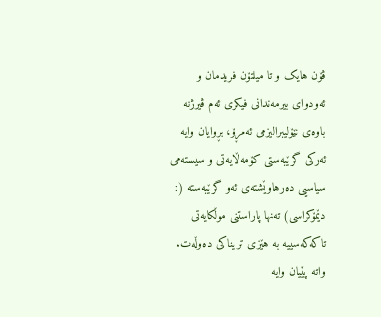ڤۆن هایک و تا میلتۆن فریدمان و ئەودوای بیرمەندانی فیکری ئەم ڤیرژنە باوەی نێۆلیبرالیزمی ئەمڕۆ، بڕوایان وایە ئەرکی گرێبەستی کۆمەڵایەتی و سیستەمی سیاسیی دەرهاوێشتەی ئەو گرێبەستە (: دێمۆکراسی) تەنها پاراستنی موڵکایەتی تاکەکەسییە بە هێزی تریناکی دەوڵەت. واتە پێیان وایە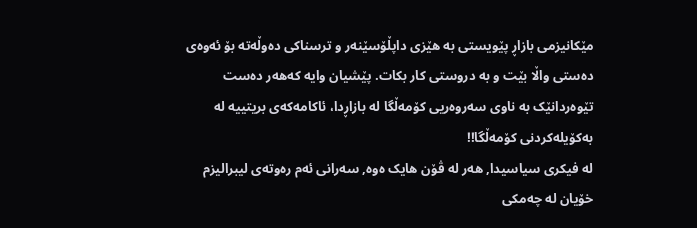مێکانیزمی بازاڕ پێویستی بە هێزی داپڵۆسێنەر و ترسناکی دەوڵەتە بۆ ئەوەی دەستی واڵا بێت و بە دروستی کار بکات. پێشیان وایە کەهەر دەست تێوەردانێک بە ناوی سەروەریی کۆمەڵگا لە بازاڕدا، ئاکامەکەی بریتییە لە بەکۆیلەکردنی کۆمەڵگا!!
لە فیکری سیاسیدا, هەر لە ڤۆن هایک ەوە, سەرانی ئەم رەوتەی لیبرالیزم خۆیان لە چەمکی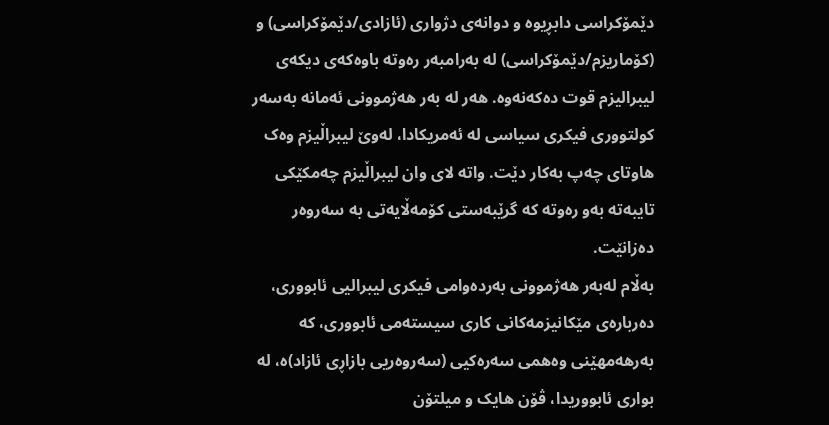دێمۆکراسی دابڕیوە و دوانەی دژواری (ئازادی/دێمۆکراسی) و (کۆماریزم/دێمۆکراسی) لە بەرامبەر رەوتە باوەکەی دیکەی لیبرالیزم قوت دەکەنەوە. هەر لە بەر هەژموونی ئەمانە بەسەر کولتووری فیکری سیاسی لە ئەمریکادا، لەوێ لیبراڵیزم وەک هاوتای چەپ بەکار دێت. واتە لای وان لیبراڵیزم چەمکێکی تایبەتە بەو رەوتە کە گرێبەستی کۆمەڵایەتی بە سەروەر دەزانێت.
بەڵام لەبەر هەژموونی بەردەوامی فیکری لیبرالیی ئابووری، دەربارەی مێکانیزمەکانی کاری سیستەمی ئابووری، کە بەرهەمهێنی وەهمی سەرەکیی (سەروەریی بازاڕی ئازاد)ە، لە بواری ئابووریدا، ڤۆن هایک و میلتۆن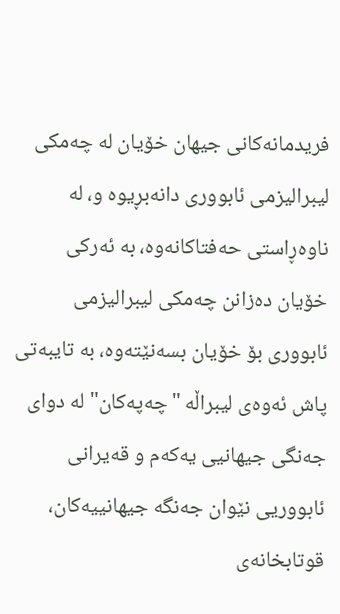فریدمانەکانی جیهان خۆیان لە چەمکی لیبرالیزمی ئابووری دانەبڕیوە و، لە ناوەڕاستی حەفتاکانەوە، بە ئەرکی خۆیان دەزانن چەمکی لیبرالیزمی ئابووری بۆ خۆیان بسەنێتەوە، بە تایبەتی پاش ئەوەی لیبراڵە "چەپەکان" لە دوای جەنگی جیهانیی یەکەم و قەیرانی ئابووریی نێوان جەنگە جیهانییەکان، قوتابخانەی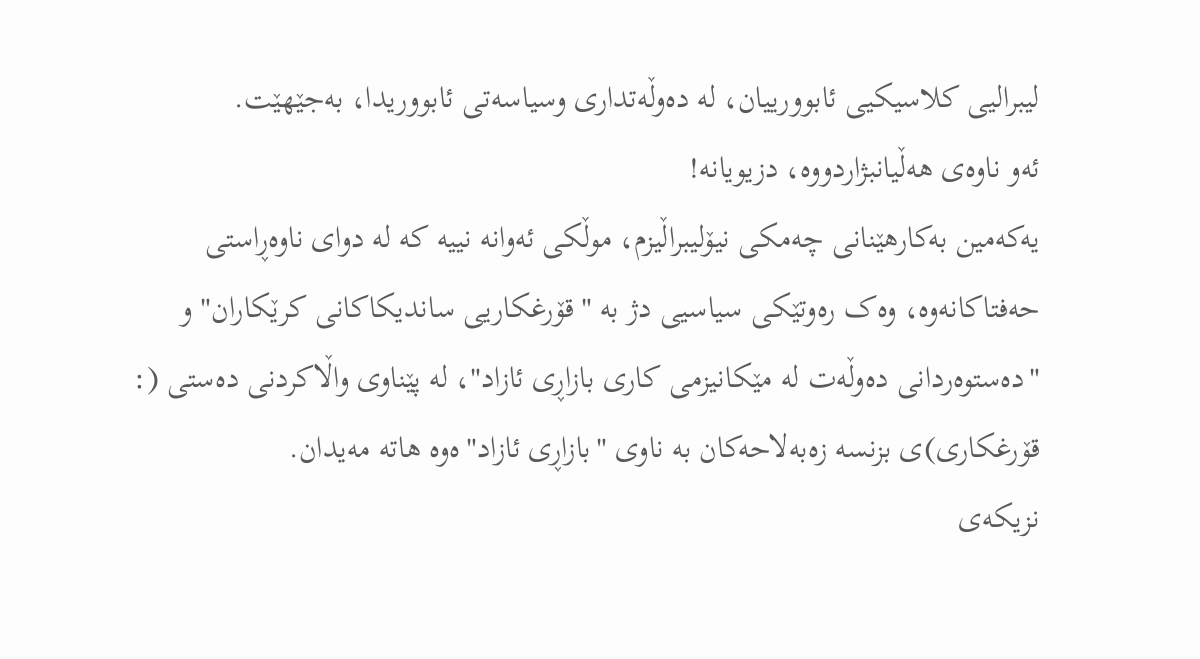لیبرالیی کلاسیکیی ئابوورییان، لە دەوڵەتداری وسیاسەتی ئابووریدا، بەجێهێت.
ئەو ناوەی هەڵيانبژاردووە، دزیویانە!
یەکەمین بەکارهێنانی چەمکی نیۆلیبراڵیزم، موڵکی ئەوانە نییە کە لە دوای ناوەڕاستی حەفتاکانەوە، وەک رەوتێکی سیاسیی دژ به "قۆرغکاریی ساندیکاکانی کرێکاران" و "دەستوەردانی دەوڵەت لە مێکانیزمی کاری بازاڕی ئازاد"، لە پێناوی واڵاکردنی دەستی (: قۆرغکاری)ی بزنسە زەبەلاحەکان بە ناوی "بازاڕی ئازاد"ەوە هاتە مەیدان.
نزیکەی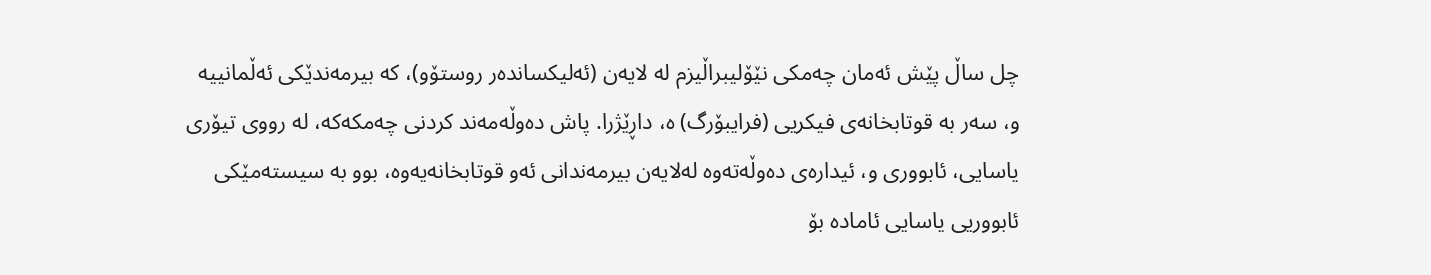چل ساڵ پێش ئەمان چەمکی نێۆلیبراڵیزم لە لایەن (ئەلیکساندەر روستۆو)، کە بیرمەندێکی ئەڵمانییە و، سەر بە قوتابخانەی فیکریی (فرایبۆرگ) ە، داڕێژرا. پاش دەوڵەمەند کردنی چەمکەکە، لە رووی تیۆری یاسایی، ئابووری و، ئیدارەی دەوڵەتەوە لەلایەن بیرمەندانی ئەو قوتابخانەیەوە، بوو بە سیستەمێکی ئابووریی یاسایی ئامادە بۆ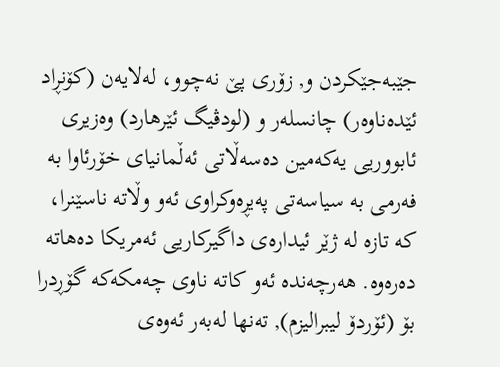جێبەجێکردن و, زۆری پێ نەچوو، لەلایەن (کۆنڕاد ئێدەناوەر) چانسلەر و (لودڤیگ ئێرهارد) وەزیری ئابووریی یەکەمین دەسەڵاتی ئەڵمانیای خۆرئاوا بە فەرمی بە سیاسەتی پەیڕەوکراوی ئەو وڵاتە ناسێنرا، کە تازە لە ژێر ئیدارەی داگیرکاریی ئەمریکا دەهاتە دەرەوە. هەرچەندە ئەو کاتە ناوی چەمکەکە گۆڕدرا بۆ (ئۆردۆ لیبرالیزم), تەنها لەبەر ئەوەی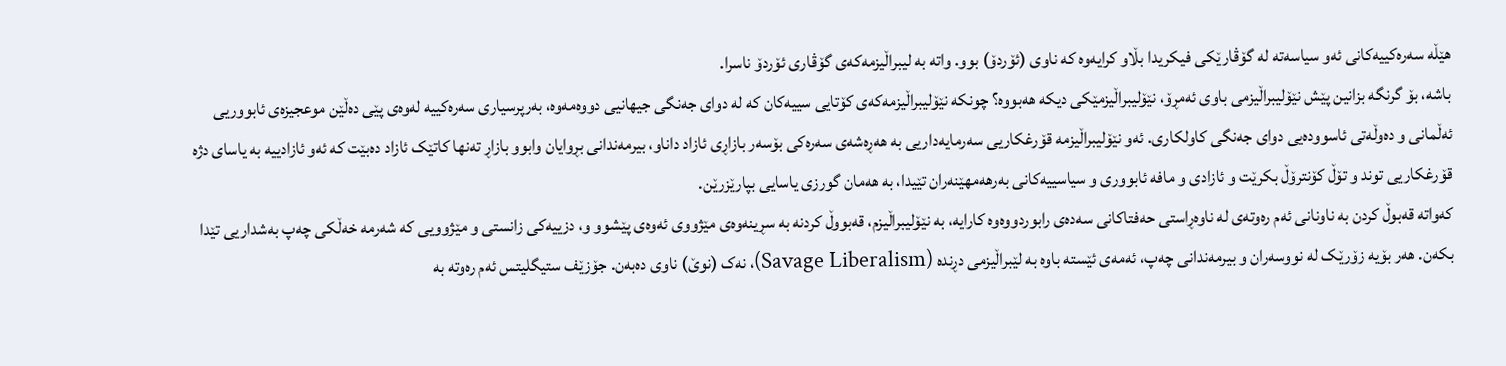هێڵە سەرەکییەکانی ئەو سیاسەتە لە گۆڤارێکی فیکریدا بڵاو کرایەوە کە ناوی (ئۆردۆ) بوو. واتە بە لیبراڵیزمەکەی گۆڤاری ئۆردۆ ناسرا.
باشە، بۆ گرنگە بزانین پێش نێۆلیبراڵیزمی باوی ئەمڕۆ، نێۆلیبراڵیزمێکی دیکە هەبووە؟ چونکە نێۆلیبراڵیزمەکەی کۆتایی سییەکان کە لە دوای جەنگی جیهانیی دووەمەوە، بەرپرسیاری سەرەکییە لەوەی پێی دەڵێن موعجیزەی ئابووریی ئەڵمانی و دەوڵەتی ئاسوودەیی دوای جەنگی کاولکاری. ئەو نێۆلیبراڵیزمە قۆرغکاریی سەرمایەداریی بە هەڕەشەی سەرەکی بۆسەر بازاڕی ئازاد داناو، بیرمەندانی بڕوایان وابوو بازاڕ تەنها کاتێک ئازاد دەبێت کە ئەو ئازادییە بە یاسای دژە قۆرغکاریی توند و تۆڵ کۆنترۆڵ بکرێت و ئازادی و مافە ئابووری و سیاسییەکانی بەرهەمهێنەران تێیدا، بە هەمان گورزی یاسایی بپارێزرێن.
کەواتە قەبوڵ کردن بە ناونانی ئەم رەوتەی لە ناوەڕاستی حەفتاکانی سەدەی رابوردووەوە کارایە، بە نێۆلیبراڵیزم، قەبووڵ کردنە بە سڕینەوەی مێژووی ئەوەی پێشوو و، دزییەکی زانستی و مێژوویی کە شەرمە خەڵکی چەپ بەشداریی تێدا بکەن. هەر بۆیە زۆرێک لە نووسەران و بیرمەندانی چەپ، ئەمەی ئێستە باوە بە لێبراڵیزمی دڕندە (Savage Liberalism)، نەک (نوێ) ناوی دەبەن. جۆزێف ستیگلیتس ئەم رەوتە بە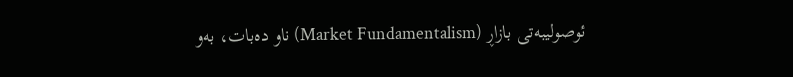ئوصولیبەتی بازاڕ (Market Fundamentalism) ناو دەبات، بەو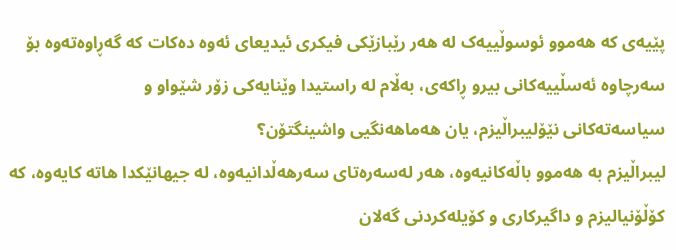پێیەی کە هەموو ئوسوڵییەک لە هەر رێبازێکی فیکری ئیدیعای ئەوە دەکات کە گەڕاوەتەوە بۆ سەرچاوە ئەسڵییەکانی بیرو ڕاکەی، بەڵام لە راستیدا وێنایەکی زۆر شێواو و
سياسەتەکانی نێۆلیبراڵیزم، یان هەماهەنگیی واشینگتۆن؟
لیبراڵیزم بە هەموو باڵەکانیەوە، هەر لەسەرەتای سەرهەڵدانیەوە، لە جیهانێکدا هاتە کایەوە، کە کۆڵۆنیالیزم و داگیرکاری و کۆیلەکردنی گەلان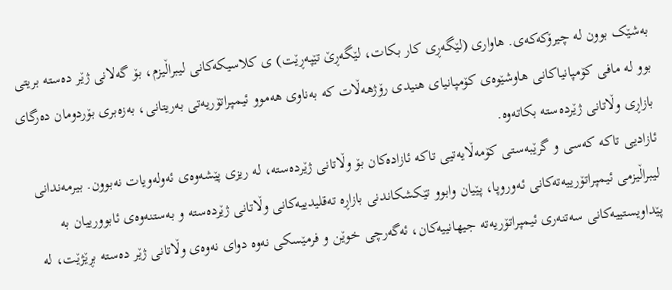بەشێک بوون لە چیرۆکەکەی. هاواری (لێگەڕی کار بکات، لێگەڕێ تێپەڕێت) ی کلاسیکەکانی لیبراڵیزم، بۆ گەلانی ژێر دەستە بریتی بوو لە مافی کۆمپانیاکانی هاوشێوەی کۆمپانیای هنیدی رۆژهەڵات کە بەناوی هەموو ئیمپراتۆریەتی بەریتانی، بەزەبری بۆردومان دەرگای بازاڕی وڵاتانی ژێردەستە بکاتەوە.
ئازادیی تاکە کەسی و گرێبەستی کۆمەڵایەتیی تاکە ئازادەکان بۆ وڵاتانی ژێردەستە، لە ریزی پێشەوەی ئەولەویات نەبوون. بیرمەندانی لیبراڵیزمی ئیمپراتۆرییەتەکانی ئەوروپا، پێیان وابوو تێکشکاندنی بازاڕە تەقلیدییەکانی وڵاتانی ژێردەستە و بەستنەوەی ئابوورییان بە پێداویستییەکانی سەتنەری ئیمپراتۆریەتە جیهانییەکان، ئەگەرچی خوێن و فرمێسکی نەوە دوای نەوەی وڵاتانی ژێر دەستە بڕێژێت، لە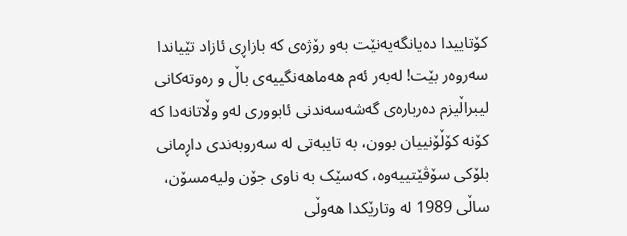کۆتاییدا دەیانگەیەنێت بەو رۆژەی کە بازاڕی ئازاد تێیاندا سەروەر بێت! لەبەر ئەم هەماهەنگییەی باڵ و رەوتەکانی لیبراڵیزم دەربارەی گەشەسەندنی ئابووری لەو وڵاتانەدا کە کۆنە کۆڵۆنییان بوون، بە تایبەتی لە سەروبەندی داڕمانی بلۆکی سۆڤێتییەوە، کەسێک بە ناوی جۆن ولیەمسۆن، ساڵی 1989 لە وتارێکدا هەوڵی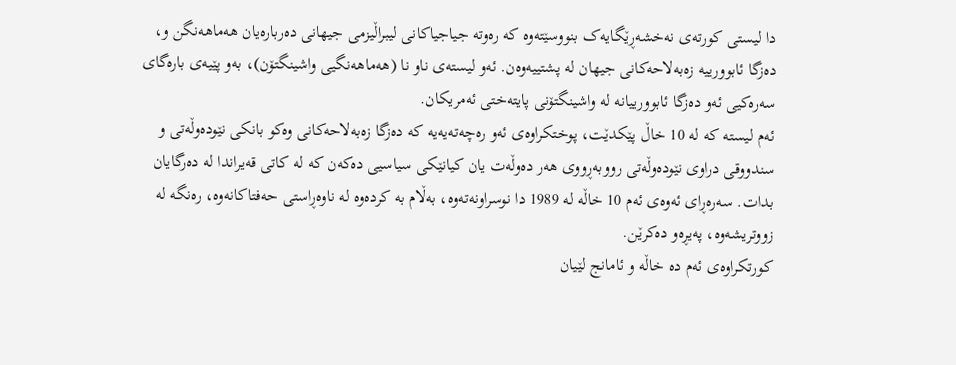دا لیستی کورتەی نەخشەڕێگایەک بنووسێتەوە کە رەوتە جیاجیاکانی لیبراڵیزمی جیهانی دەربارەیان هەماهەنگن و، دەزگا ئابوورییە زەبەلاحەکانی جیهان لە پشتییەوەن. ئەو لیستەی ناو نا (هەماهەنگیی واشینگتۆن)، بەو پێیەی بارەگای سەرەکیی ئەو دەزگا ئابوورییانە لە واشینگتۆنی پایتەختی ئەمریکان.
ئەم لیستە کە لە 10 خاڵ پێکدێت، پوختکراوەی ئەو رەچەتەیەیە کە دەزگا زەبەلاحەکانی وەکو بانکی نێودەوڵەتی و سندووقی دراوی نێودەوڵەتی رووبەڕووی هەر دەوڵەت یان کیانێکی سیاسیی دەکەن کە لە کاتی قەیراندا لە دەرگایان بدات. سەرەڕای ئەوەی ئەم 10 خاڵە لە 1989 دا نوسراونەتەوە، بەڵام بە کردەوە لە ناوەڕاستی حەفتاکانەوە، رەنگە لە زووتریشەوە، پەیڕەو دەکرێن.
کورتکراوەی ئەم دە خاڵە و ئامانج لێیان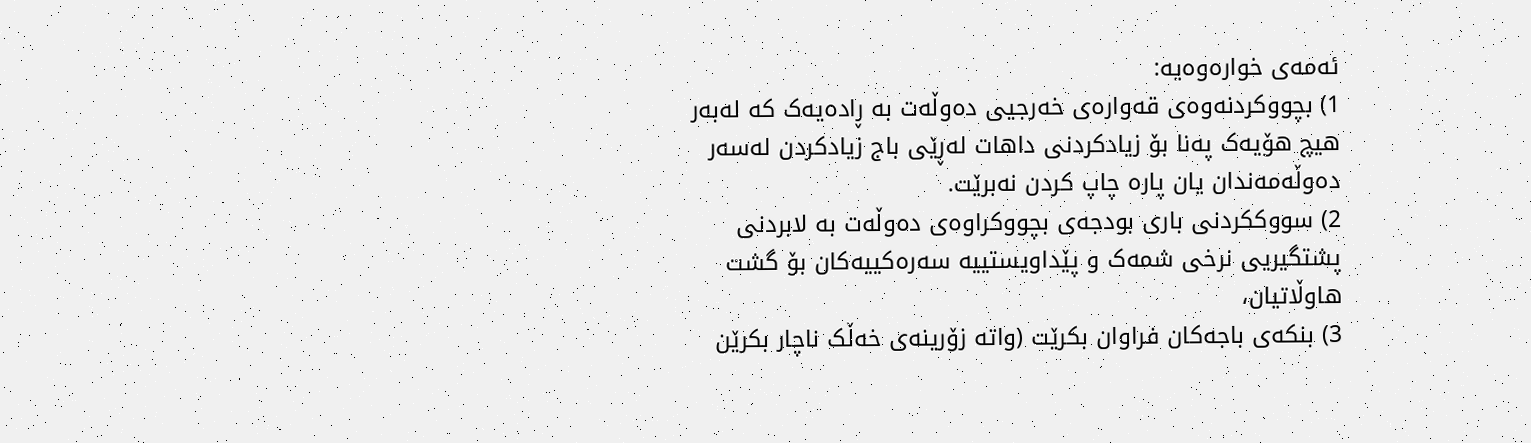ئەمەی خوارەوەیە:
1) بچووکردنەوەی قەوارەی خەرجیی دەوڵەت بە ڕادەیەک کە لەبەر هیچ هۆیەک پەنا بۆ زیادکردنی داهات لەڕێی باج زیادکردن لەسەر دەوڵەمەندان یان پارە چاپ کردن نەبرێت.
2) سووککردنی باری بودجەی بچووکراوەی دەوڵەت بە لابردنی پشتگیریی نرخی شمەک و پێداویستییە سەرەکییەکان بۆ گشت هاوڵاتیان،
3) بنکەی باجەکان فراوان بکرێت (واتە زۆرینەی خەڵک ناچار بکرێن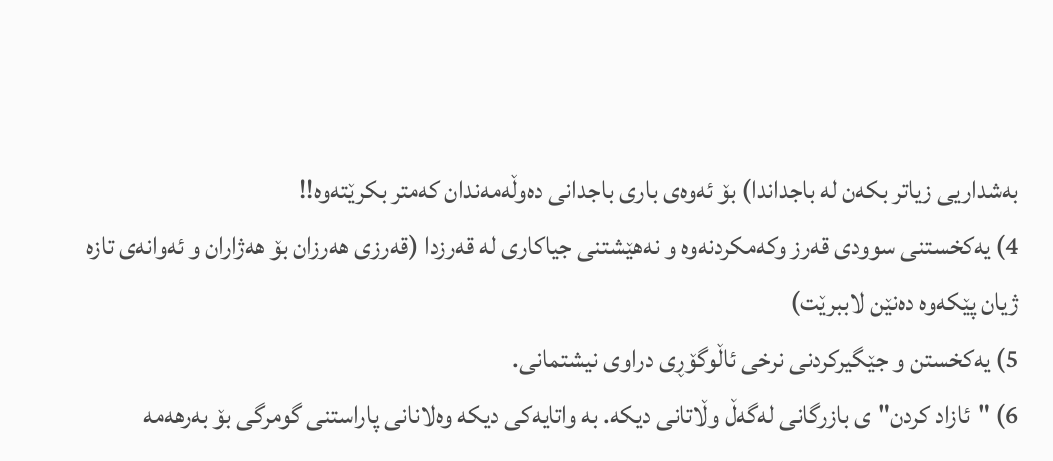بەشداریی زیاتر بکەن لە باجداندا) بۆ ئەوەی باری باجدانی دەوڵەمەندان کەمتر بکرێتەوە!!
4) یەکخستنی سوودی قەرز وکەمکردنەوە و نەهێشتنی جیاکاری لە قەرزدا (قەرزی هەرزان بۆ هەژاران و ئەوانەی تازە ژیان پێکەوە دەنێن لاببرێت)
5) یەکخستن و جێگیرکردنی نرخی ئاڵوگۆڕی دراوی نیشتمانی.
6) "ئازاد کردن"ی بازرگانی لەگەڵ وڵاتانی دیکە. بە واتایەکی دیکە وەلانانی پاراستنی گومرگی بۆ بەرهەمە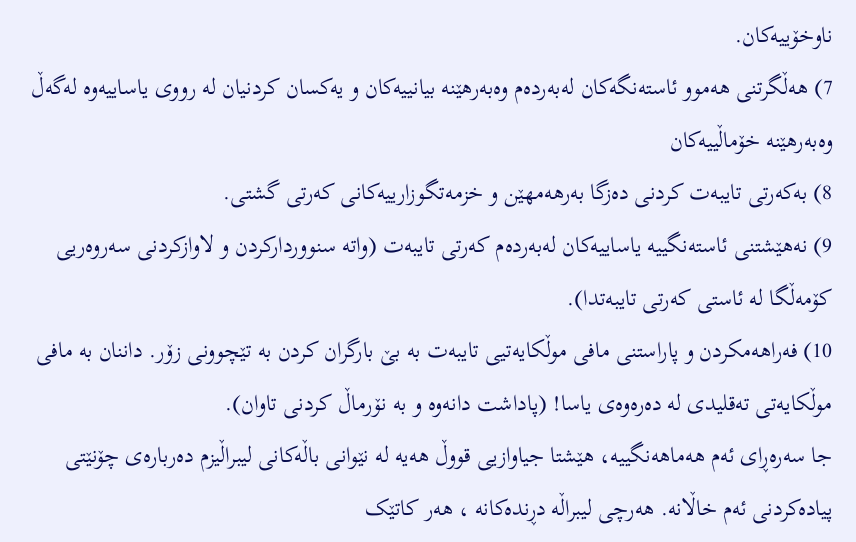ناوخۆییەکان.
7) هەڵگرتنی هەموو ئاستەنگەکان لەبەردەم وەبەرهێنە بیانییەکان و یەکسان کردنیان لە رووی یاساییەوە لەگەڵ وەبەرهێنە خۆماڵییەکان
8) بەکەرتی تایبەت کردنی دەزگا بەرهەمهێن و خزمەتگوزارییەکانی کەرتی گشتی.
9) نەهێشتنی ئاستەنگییە یاساییەکان لەبەردەم کەرتی تایبەت (واتە سنووردارکردن و لاوازکردنی سەروەریی کۆمەڵگا لە ئاستی کەرتی تایبەتدا).
10) فەراهەمکردن و پاراستنی مافی موڵکایەتیی تایبەت بە بێ بارگران کردن بە تێچوونی زۆر. داننان بە مافی موڵکایەتی تەقلیدی لە دەرەوەی یاسا! (پاداشت دانەوە و بە نۆرماڵ کردنی تاوان).
جا سەرەڕای ئەم هەماهەنگییە، هێشتا جیاوازیی قووڵ هەیە لە نێوانی باڵەکانی لیبراڵیزم دەربارەی چۆنێتی پیادەکردنی ئەم خاڵانە. هەرچی لیبراڵە دڕندەکانە ، هەر کاتێک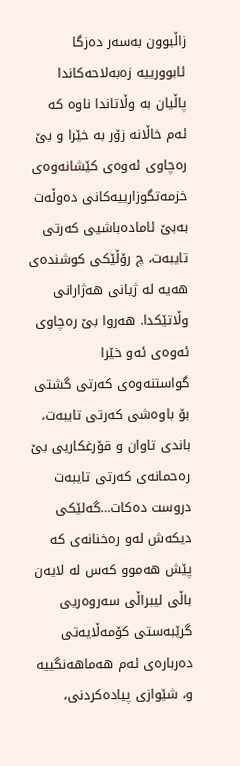زاڵبوون بەسەر دەزگا ئابوورییە زەبەلاحەکاندا پاڵیان بە وڵاتاندا ناوە کە ئەم خاڵانە زۆر بە خێرا و بێ رەچاوی ئەوەی کێشانەوەی خزمەتگوزارییەکانی دەوڵەت بەبێ ئامادەباشیی کەرتی تایبەت، چ رۆڵێکی کوشندەی هەیە لە ژیانی هەژارانی وڵاتێکدا. هەروا بێ رەچاوی ئەوەی ئەو خێرا گواستنەوەی کەرتی گشتی بۆ باوەشی کەرتی تایبەت، باندی تاوان و قۆرغکاریی بێ رەحمانەی کەرتی تایبەت دروست دەکات…گەلێکی دیکەش لەو رەخنانەی کە پێش هەموو کەس لە لایەن باڵی لیبراڵی سەروەریی گرێبەستی کۆمەڵایەتی دەربارەی ئەم هەماهەنگییە و، شێوازی پیادەکردنی،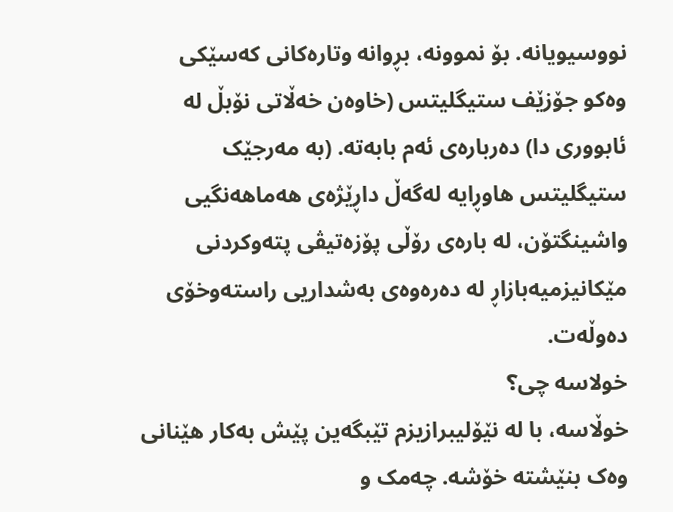نووسیویانە. بۆ نموونە، بڕوانە وتارەکانی کەسێکی وەکو جۆزێف ستیگلیتس (خاوەن خەڵاتی نۆبڵ لە ئابووری دا) دەربارەی ئەم بابەتە. (بە مەرجێک ستیگلیتس هاوڕایە لەگەڵ داڕێژەی هەماهەنگیی واشینگتۆن، لە بارەی رۆڵی پۆزەتیڤی پتەوکردنی مێکانیزمیەبازاڕ لە دەرەوەی بەشداریی راستەوخۆی دەوڵەت.
خولاسە چی؟
خوڵاسە، با لە نێۆلیبرازیزم تێبگەین پێش بەکار هێنانی وەک بنێشتە خۆشە. چەمک و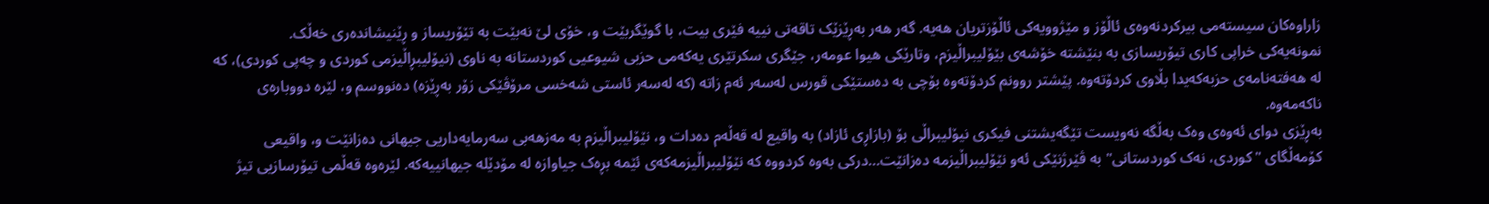زاراوەکان سیستەمی بیرکردنەوەی ئاڵۆز و مێژوویەکی ئاڵۆزتریان هەیە. گەر هەر بەڕێزێک تاقەتی نییە فێری بیت، با گوێگربێت و، خۆی لێ نەبێت بە تێۆریساز و ڕێنیشاندەری خەڵک.
نمونەیەکی خراپی کاری تیۆریسازی بە بنێشتە خۆشەی بێۆلیبراڵیزم، وتارێکی هیوا عومەر، جێگری سکرتێری یەکەمی حزبی شیوعیی کوردستانە بە ناوی (نیۆلیبڕاڵیزمی کوردی و چەپی کوردی)، کە لە هەفتەنامەی حزبەکەیدا بڵاوی کردۆتەوە. پێشتر روونم کردۆتەوە بۆچی بە دەستێکی قورس لەسەر ئەم زاتە (کە لەسەر ئاستی شەخسی مرۆڤێکی زۆر بەڕێزە) دەنووسم و، لێرە دووبارەی ناکەمەوە.
بەڕێزی دوای ئەوەی وەک بەڵگە نەویست تێگەیشتنی فیکری نیۆلیبراڵی بۆ (بازاڕی ئازاد) بە واقیع لە قەڵەم دەدات و، نێۆلیبراڵیزم بە مەزهەبی سەرمایەداریی جیهانی دەزانێت و، واقیعی کۆمەڵگای "كوردى، نەک کوردستانی" بە ڤێرژنێکی ئەو نێۆلیبراڵیزمە دەزانێت…درکی بەوە کردووە کە نێۆلیبراڵیزمەکەی ئێمە بڕەک جیاوازە لە مۆدێلە جیهانییەکە. لێرەوە قەڵمی تیۆرسازیی تیژ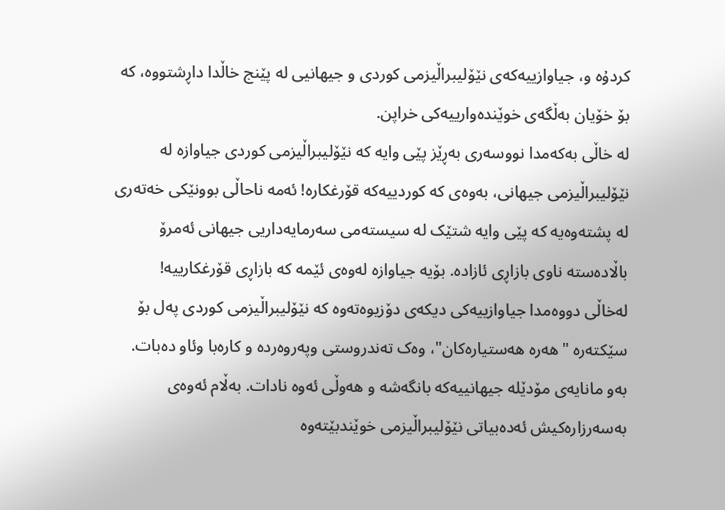کردۇە و، جیاوازییەکەی نێۆلیبراڵیزمی کوردی و جیهانیی لە پێنج خاڵدا داڕشتووە، کە بۆ خۆیان بەڵگەی خوێندەوارییەکی خراپن.
لە خاڵی بەکەمدا نووسەری بەڕێز پێی وایە کە نێۆلیبراڵیزمی کوردی جیاوازە لە نێۆلیبراڵیزمی جیهانی، بەوەی کە کوردییەکە قۆرغکارە! ئەمە ناحاڵی بوونێکی خەتەری لە پشتەوەیە کە پێی وایە شتێک لە سیستەمی سەرمایەداریی جیهانی ئەمرۆ باڵادەستە ناوی بازاڕی ئازادە. بۆیە جیاوازە لەوەی ئێمە کە بازاڕی قۆرغکارییە!
لەخاڵی دووەمدا جیاوازییەکی دیکەی دۆزیوەتەوە کە نێۆلیبراڵیزمی کوردی پەل بۆ سێکتەرە "هەرە هەستیارەکان"، وەک تەندروستی وپەروەردە و کارەبا وئاو دەبات. بەو مانایەی مۆدێلە جیهانییەکە بانگەشە و هەوڵی ئەوە نادات. بەڵام ئەوەی بەسەرزارەکیش ئەدەبیاتی نێۆلیبراڵیزمی خوێندبێتەوە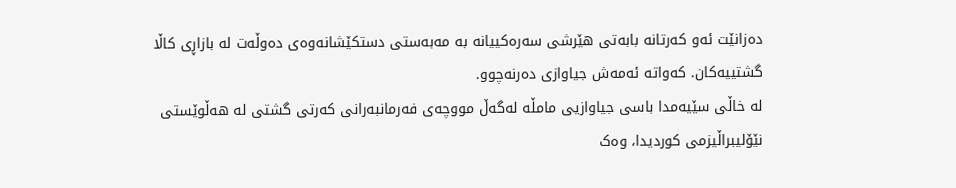دەزانێت ئەو کەرتانە بابەتی هێرشی سەرەکییانە بە مەبەستی دستکێشانەوەی دەوڵەت لە بازاڕی کاڵا گشتییەکان. کەواتە ئەمەش جیاوازی دەرنەچوو.
لە خاڵی سێیەمدا باسی جیاوازیی مامڵە لەگەڵ مووچەی فەرمانبەرانی کەرتی گشتی لە هەڵوێستی نێۆلیبراڵیزمی کوردیدا، وەک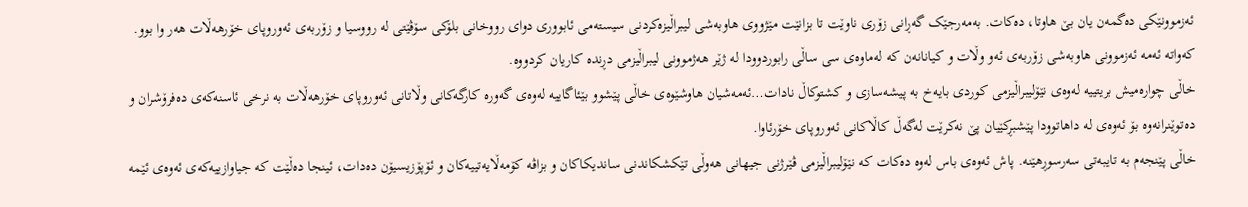ئەزموونێکی دەگمەن یان بێ هاوتا، دەکات. بەمەرجێک گەڕانی زۆری ناوێت تا بزانێت مێژووی هاوبەشی لیبراڵیزەکردنی سیستەمی ئابووری دوای رووخانی بلۆکی سۆڤێتی لە رووسیا و زۆربەی ئەوروپای خۆرهەڵات هەر وا بوو. کەواتە ئەمە ئەزموونی هاوبەشی زۆربەی ئەو وڵات و کیانانەن کە لەماوەی سی ساڵی رابوردوودا لە ژێر هەژموونی لیبراڵیزمی دڕندە کاریان کردووە.
خاڵی چوارەمیش بریتییە لەوەی نێۆلیبراڵیزمی کوردی بایەخ بە پیشەسازی و کشتوکاڵ نادات…ئەمەشیان هاوشێوەی خاڵی پێشوو بێئاگاییە لەوەی گەورە کارگەکانی وڵاتانی ئەوروپای خۆرهەڵات بە نرخی ئاسنەکەی دەفرۆشران و دەتوێنرانەوە بۆ ئەوەی لە داهاتوودا پێشبڕکێیان پێ نەکرێت لەگەڵ کاڵاکانی ئەوروپای خۆرئاوا.
خاڵی پێنجەم بە تایبەتی سەرسوڕهێنە. پاش ئەوەی باس لەوە دەکات کە نێۆلیبراڵیزمی ڤێرژنی جیهانی هەوڵی تێکشکاندنی ساندیکاکان و بزاڤە کۆمەڵایەتییەکان و ئۆپۆزیسیۆن دەدات، ئینجا دەڵێت کە جیاوازییەکەی ئەوەی ئێمە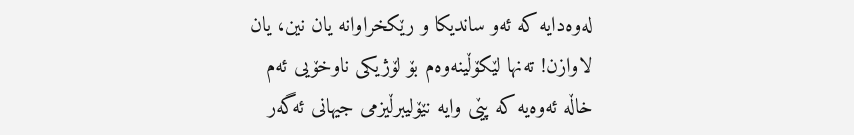لەوەدایە کە ئەو ساندیکا و رێکخراوانە یان نین، یان لاوازن! تەنها لێکۆڵینەوەم بۆ لۆژیکی ناوخۆیی ئەم خاڵە ئەوەیە کە پێی وایە نێۆلیبرڵیزمی جیهانی ئەگەر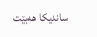ساندیکا هەبێت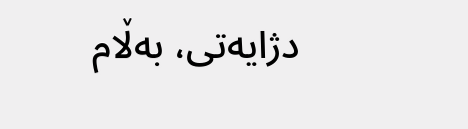دژایەتی، بەڵام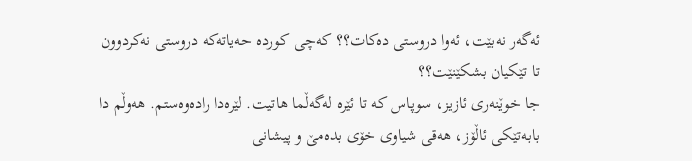ئەگەر نەبێت، ئەوا دروستی دەکات؟؟ کەچی کوردە حەیاتەکە دروستی نەکردوون تا تێکیان بشکێنێت؟؟
جا خوێنەری ئازیز، سوپاس کە تا ئێرە لەگەڵما هاتیت. لێرەدا رادەوەستم. هەوڵم دا بابەتێکی ئاڵۆز، هەقی شیاوی خۆی بدەمێ و پیشانی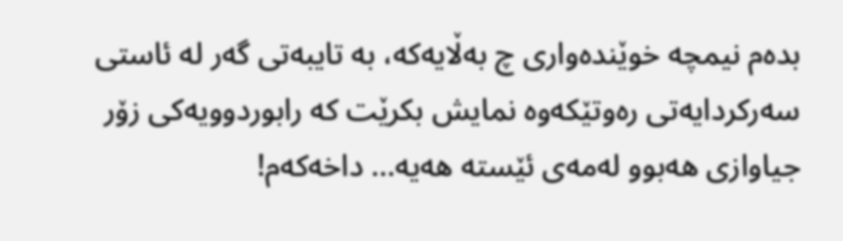بدەم نیمچە خوێندەواری چ بەڵایەکە، بە تایبەتی گەر لە ئاستی سەرکردایەتی رەوتێکەوە نمایش بکرێت کە رابوردوویەکی زۆر جیاوازی هەبوو لەمەی ئێستە هەیە… داخەکەم!